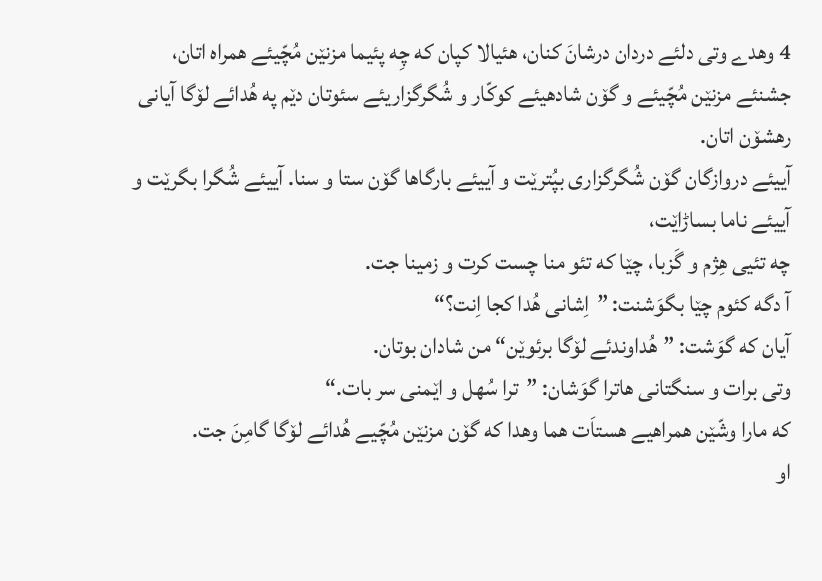4 وهدے وتی دلئے دردان درشانَ کنان، هئیالا کپان که چِه پئیما مزنێن مُچّیئے همراه اتان، جشنئے مزنێن مُچّیئے و گۆن شادهیئے کوکّار و شُگرگزاریئے سئوتان دێم په هُدائے لۆگا آیانی رهشۆن اتان.
آییئے دروازگان گۆن شُگرگزاری بپُترێت و آییئے بارگاها گۆن ستا و سنا. آییئے شُگرا بگرێت و آییئے ناما بساڑاێت،
چه تئیی هِژم و گَزبا، چێا که تئو منا چست کرت و زمینا جت.
آ دگه کئوم چێا بگوَشنت: ”اِشانی هُدا کجا اِنت؟“
آیان که گوَشت: ”هُداوندئے لۆگا برئوێن“ من شادان بوتان.
وتی برات و سنگتانی هاترا گوَشان: ”ترا سُهل و اێمنی سر بات.“
که مارا وشّێن همراهیے هستاَت هما وهدا که گۆن مزنێن مُچّیے هُدائے لۆگا گامِنَ جت.
او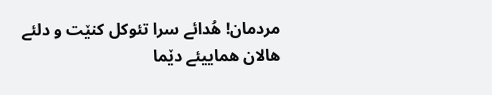مردمان! هُدائے سرا تئوکل کنێت و دلئے هالان هماییئے دێما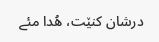درشان کنێت، هُدا مئے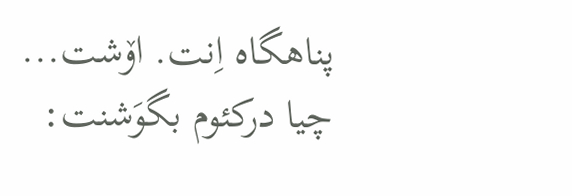پناهگاه اِنت. اۆشت...
چیا درکئوم بگوَشنت: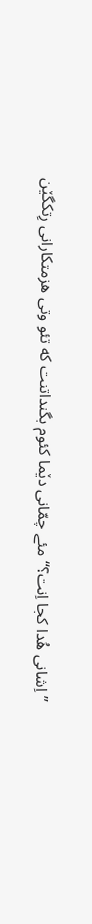”اِشانی هُدا کجا اِنت؟“ مئے چمّانی دێما کئوم بگنداتنت که تئو وتی هزمتکارانی رِتکگێن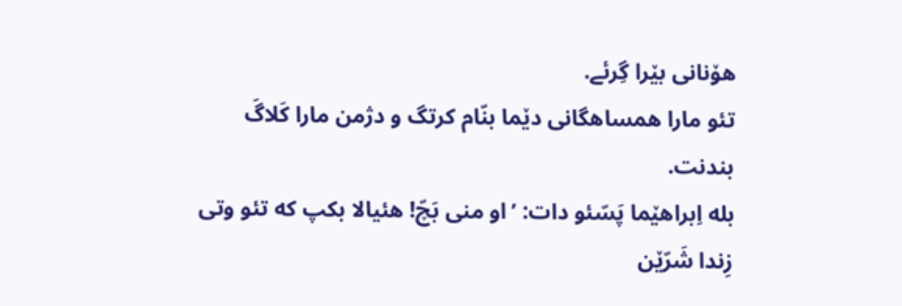هۆنانی بێرا گِرئے.
تئو مارا همساهگانی دێما بنّام کرتگ و دژمن مارا کَلاگَ بندنت.
بله اِبراهێما پَسّئو دات: ’او منی بَچّ! هئیالا بکپ که تئو وتی زِندا شَرّێن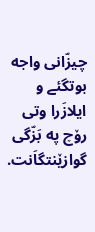چیزّانی واجه بوتگئے و ایلازَرا وتی رۆچ په بَزّگی گوازێنتگاَنت.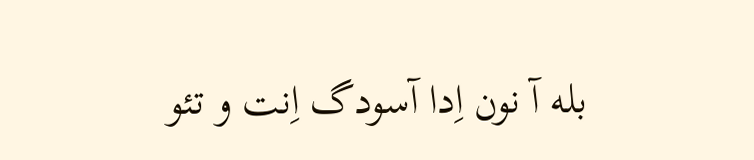بله آ نون اِدا آسودگ اِنت و تئو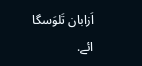اَزابان تَلوَسگا ائے.